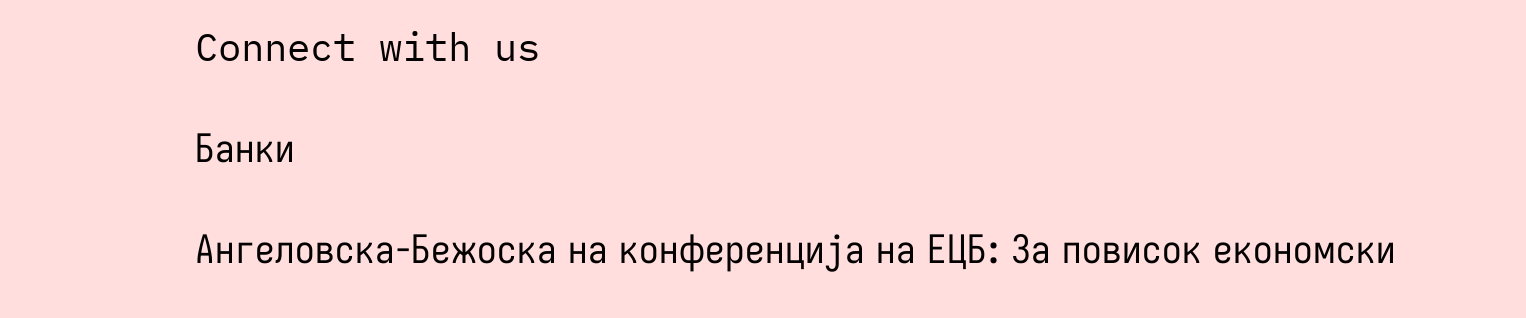Connect with us

Банки

Ангеловска-Бежоска на конференција на ЕЦБ: За повисок економски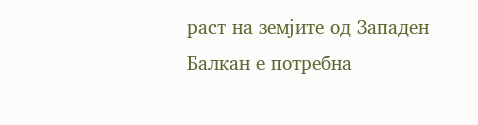раст на земјите од Западен Балкан е потребна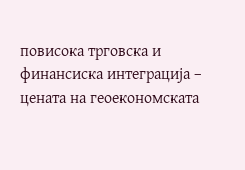повисока трговска и финансиска интеграција ‒ цената на геоекономската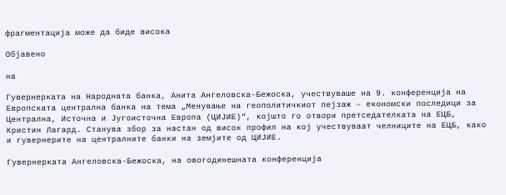фрагментација може да биде висока

Објавено

на

Гувернерката на Народната банка, Анита Ангеловска-Бежоска, учествуваше на 9. конференција на Европската централна банка на тема „Менување на геополитичкиот пејзаж ‒ економски последици за Централна, Источна и Југоисточна Европа (ЦИЈИЕ)“, којшто го отвори претседателката на ЕЦБ, Кристин Лагард. Станува збор за настан од висок профил на кој учествуваат челниците на ЕЦБ, како и гувернерите на централните банки на земјите од ЦИЈИЕ.

Гувернерката Ангеловска-Бежоска, на овогодинешната конференција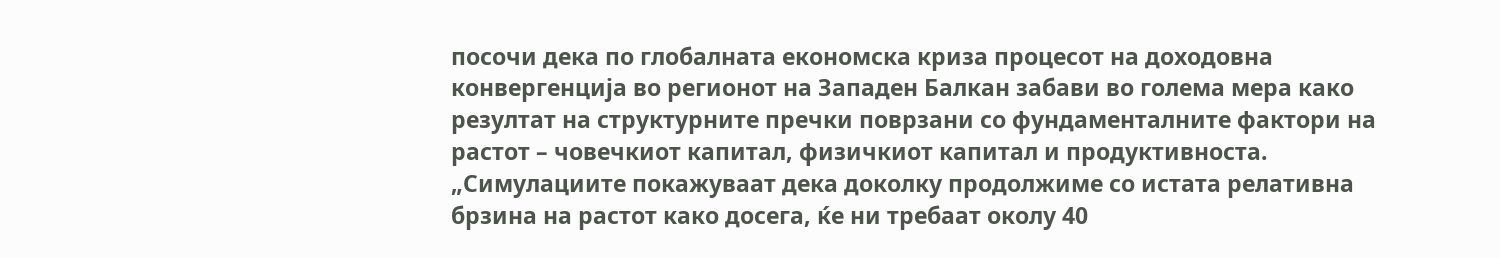посочи дека по глобалната економска криза процесот на доходовна конвергенција во регионот на Западен Балкан забави во голема мера како резултат на структурните пречки поврзани со фундаменталните фактори на растот – човечкиот капитал, физичкиот капитал и продуктивноста. „Симулациите покажуваат дека доколку продолжиме со истата релативна брзина на растот како досега, ќе ни требаат околу 40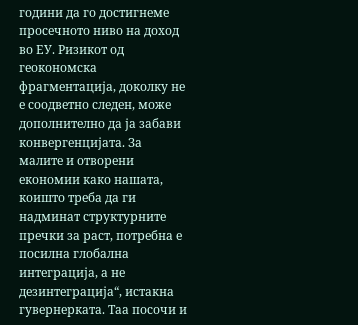години да го достигнеме просечното ниво на доход во ЕУ. Ризикот од геокономска фрагментација, доколку не е соодветно следен, може дополнително да ја забави конвергенцијата. За малите и отворени економии како нашата, коишто треба да ги надминат структурните пречки за раст, потребна е посилна глобална интеграција, а не дезинтеграција“, истакна гувернерката. Таа посочи и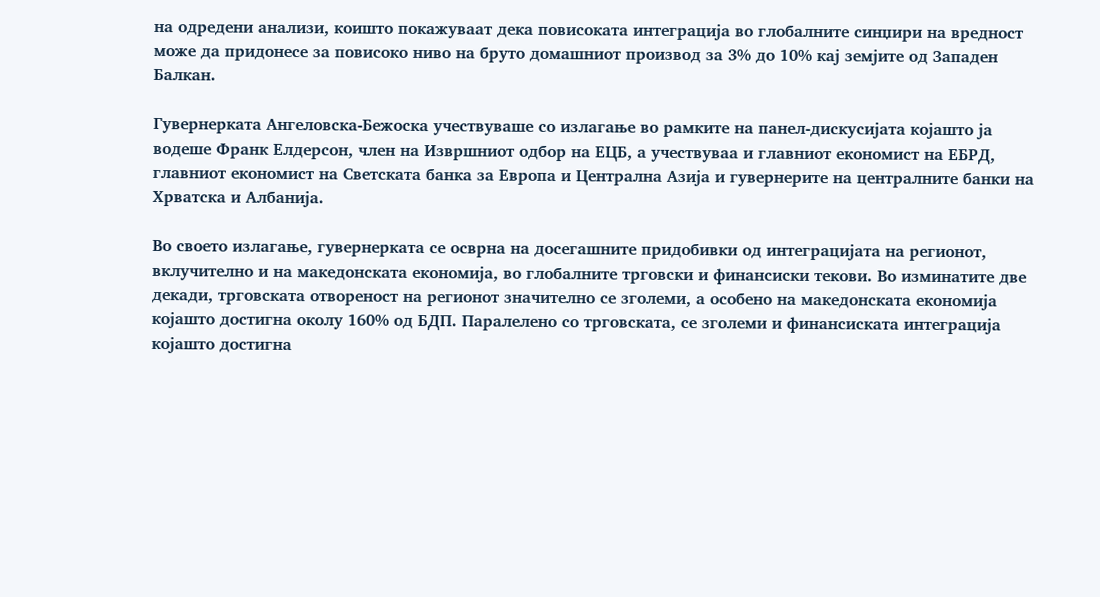на одредени анализи, коишто покажуваат дека повисоката интеграција во глобалните синџири на вредност може да придонесе за повисоко ниво на бруто домашниот производ за 3% до 10% кај земјите од Западен Балкан.

Гувернерката Ангеловска-Бежоска учествуваше со излагање во рамките на панел-дискусијата којашто ја водеше Франк Елдерсон, член на Извршниот одбор на ЕЦБ, а учествуваа и главниот економист на ЕБРД, главниот економист на Светската банка за Европа и Централна Азија и гувернерите на централните банки на Хрватска и Албанија.

Во своето излагање, гувернерката се осврна на досегашните придобивки од интеграцијата на регионот, вклучително и на македонската економија, во глобалните трговски и финансиски текови. Во изминатите две декади, трговската отвореност на регионот значително се зголеми, а особено на македонската економија којашто достигна околу 160% од БДП. Паралелено со трговската, се зголеми и финансиската интеграција којашто достигна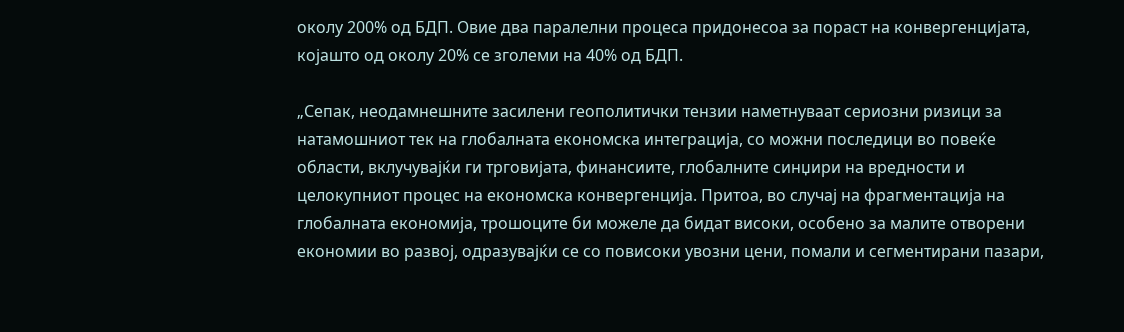околу 200% од БДП. Овие два паралелни процеса придонесоа за пораст на конвергенцијата, којашто од околу 20% се зголеми на 40% од БДП.

„Сепак, неодамнешните засилени геополитички тензии наметнуваат сериозни ризици за натамошниот тек на глобалната економска интеграција, со можни последици во повеќе области, вклучувајќи ги трговијата, финансиите, глобалните синџири на вредности и целокупниот процес на економска конвергенција. Притоа, во случај на фрагментација на глобалната економија, трошоците би можеле да бидат високи, особено за малите отворени економии во развој, одразувајќи се со повисоки увозни цени, помали и сегментирани пазари,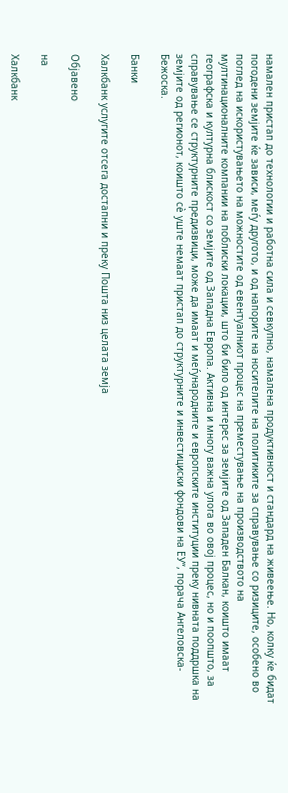намален пристап до технологии и работна сила и севкупно, намалена продуктивност и стандард на живеење. Но, колку ќе бидат погодени земјите ќе зависи, меѓу другото, и од напорите на носителите на политиките за справување со ризиците, особено во поглед на искористувањето на можностите од евентуалниот процес на преместување на производството на мултинационалните компании на поблиски локации, што би било од интерес за земјите од Западен Балкан, коишто имаат географска и културна блискост со земјите од Западна Европа. Активна и многу важна улога во овој процес, но и поопшто, за справување се структурните предизвици, може да имаат и меѓународните и европските институции преку нивната поддршка на земјите од регионот, коишто сѐ уште немаат пристап до структурните и инвестициски фондови на ЕУ“, порача Ангеловска-Бежоска.

Банки

Халкбанк услугите отсега достапни и преку Пошта низ целата земја

Објавено

на

Халкбанк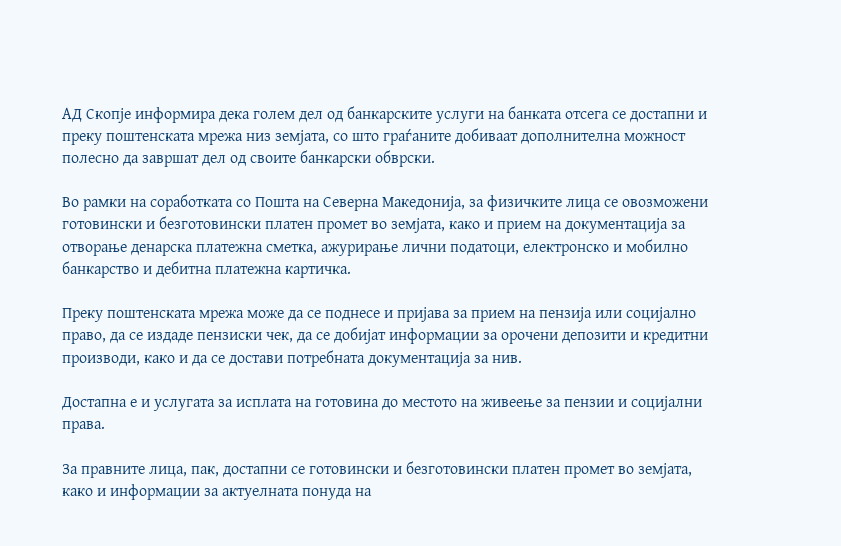АД Скопје информира дека голем дел од банкарските услуги на банката отсега се достапни и преку поштенската мрежа низ земјата, со што граѓаните добиваат дополнителна можност полесно да завршат дел од своите банкарски обврски.

Во рамки на соработката со Пошта на Северна Македонија, за физичките лица се овозможени готовински и безготовински платен промет во земјата, како и прием на документација за отворање денарска платежна сметка, ажурирање лични податоци, електронско и мобилно банкарство и дебитна платежна картичка.

Преку поштенската мрежа може да се поднесе и пријава за прием на пензија или социјално право, да се издаде пензиски чек, да се добијат информации за орочени депозити и кредитни производи, како и да се достави потребната документација за нив.

Достапна е и услугата за исплата на готовина до местото на живеење за пензии и социјални права.

За правните лица, пак, достапни се готовински и безготовински платен промет во земјата, како и информации за актуелната понуда на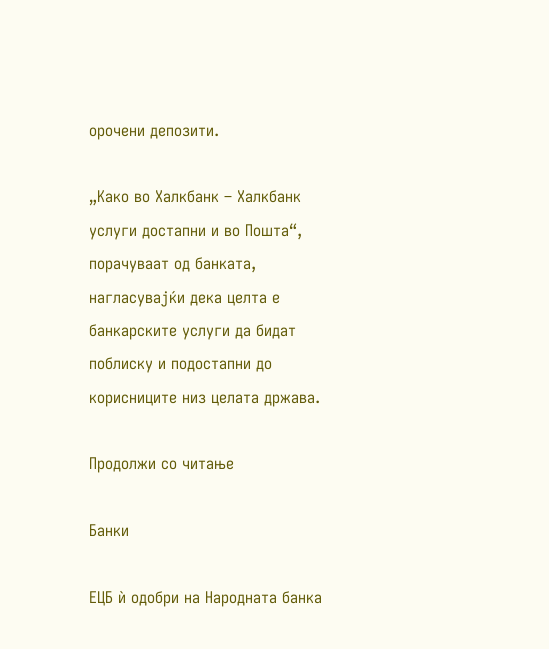орочени депозити.

„Како во Халкбанк – Халкбанк услуги достапни и во Пошта“, порачуваат од банката, нагласувајќи дека целта е банкарските услуги да бидат поблиску и подостапни до корисниците низ целата држава.

Продолжи со читање

Банки

ЕЦБ ѝ одобри на Народната банка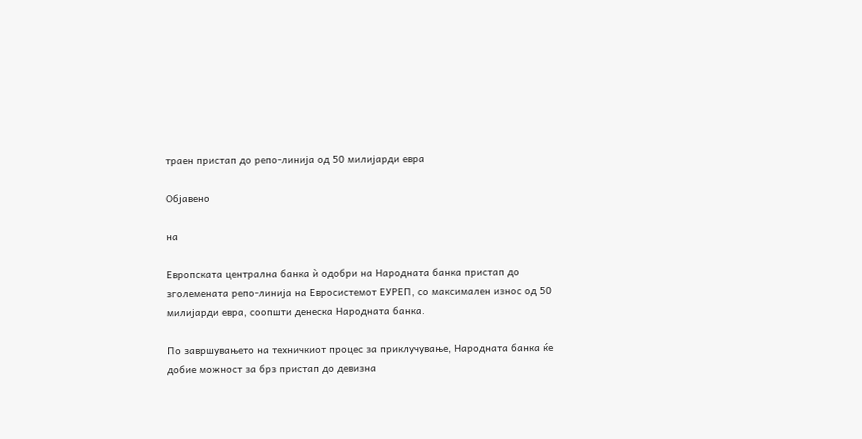траен пристап до репо-линија од 50 милијарди евра

Објавено

на

Европската централна банка ѝ одобри на Народната банка пристап до зголемената репо-линија на Евросистемот ЕУРЕП, со максимален износ од 50 милијарди евра, соопшти денеска Народната банка.

По завршувањето на техничкиот процес за приклучување, Народната банка ќе добие можност за брз пристап до девизна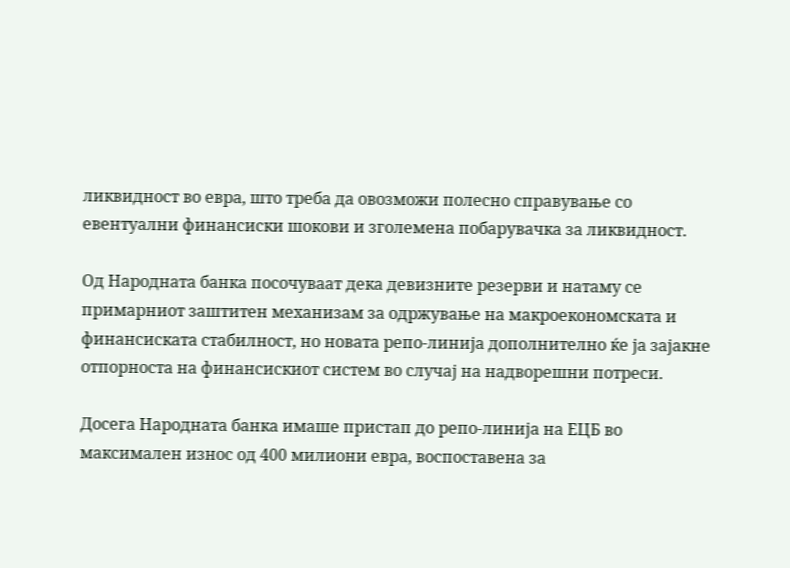ликвидност во евра, што треба да овозможи полесно справување со евентуални финансиски шокови и зголемена побарувачка за ликвидност.

Од Народната банка посочуваат дека девизните резерви и натаму се примарниот заштитен механизам за одржување на макроекономската и финансиската стабилност, но новата репо-линија дополнително ќе ја зајакне отпорноста на финансискиот систем во случај на надворешни потреси.

Досега Народната банка имаше пристап до репо-линија на ЕЦБ во максимален износ од 400 милиони евра, воспоставена за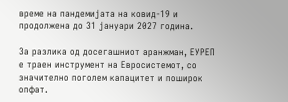време на пандемијата на ковид-19 и продолжена до 31 јануари 2027 година.

За разлика од досегашниот аранжман, ЕУРЕП е траен инструмент на Евросистемот, со значително поголем капацитет и поширок опфат.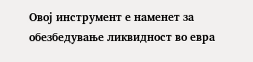Овој инструмент е наменет за обезбедување ликвидност во евра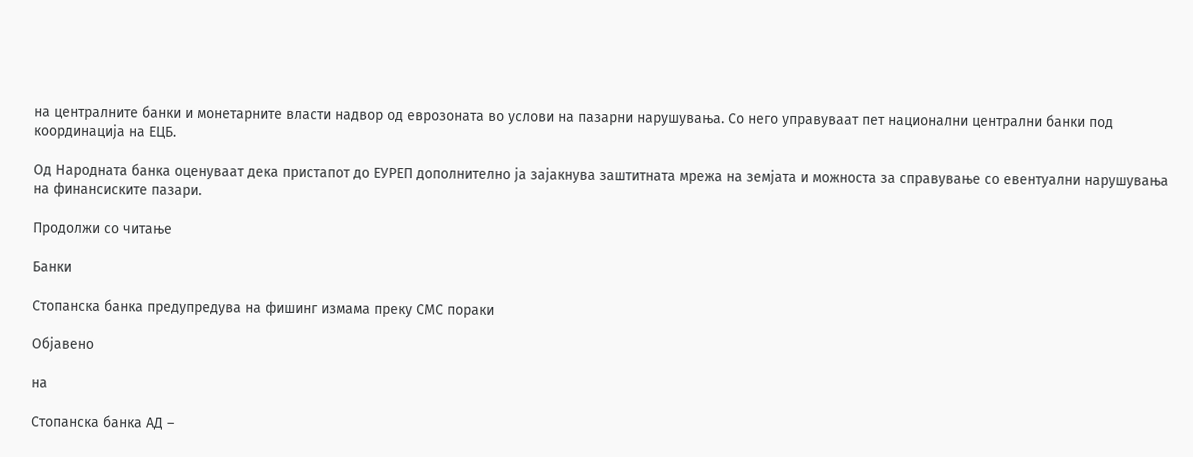на централните банки и монетарните власти надвор од еврозоната во услови на пазарни нарушувања. Со него управуваат пет национални централни банки под координација на ЕЦБ.

Од Народната банка оценуваат дека пристапот до ЕУРЕП дополнително ја зајакнува заштитната мрежа на земјата и можноста за справување со евентуални нарушувања на финансиските пазари.

Продолжи со читање

Банки

Стопанска банка предупредува на фишинг измама преку СМС пораки

Објавено

на

Стопанска банка АД –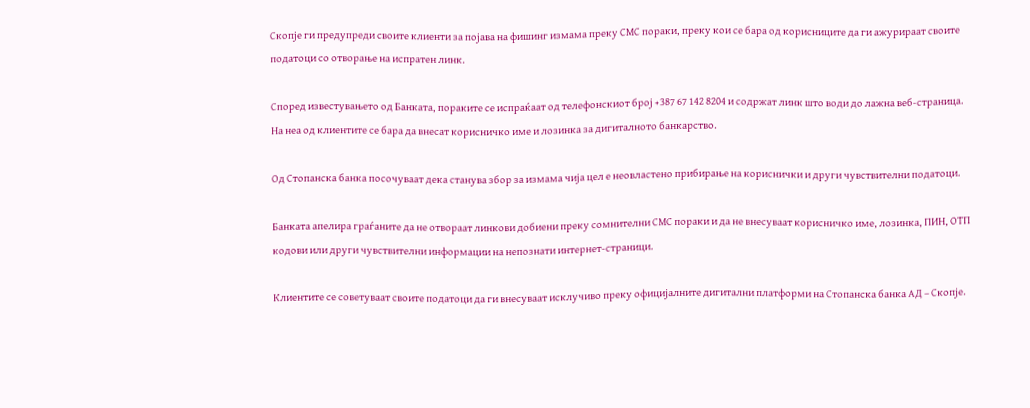Скопје ги предупреди своите клиенти за појава на фишинг измама преку СМС пораки, преку кои се бара од корисниците да ги ажурираат своите податоци со отворање на испратен линк.

Според известувањето од Банката, пораките се испраќаат од телефонскиот број +387 67 142 8204 и содржат линк што води до лажна веб-страница. На неа од клиентите се бара да внесат корисничко име и лозинка за дигиталното банкарство.

Од Стопанска банка посочуваат дека станува збор за измама чија цел е неовластено прибирање на кориснички и други чувствителни податоци.

Банката апелира граѓаните да не отвораат линкови добиени преку сомнителни СМС пораки и да не внесуваат корисничко име, лозинка, ПИН, ОТП кодови или други чувствителни информации на непознати интернет-страници.

Клиентите се советуваат своите податоци да ги внесуваат исклучиво преку официјалните дигитални платформи на Стопанска банка АД – Скопје.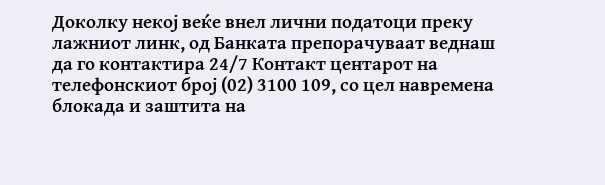Доколку некој веќе внел лични податоци преку лажниот линк, од Банката препорачуваат веднаш да го контактира 24/7 Контакт центарот на телефонскиот број (02) 3100 109, со цел навремена блокада и заштита на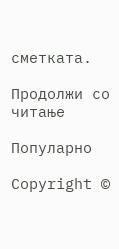сметката.

Продолжи со читање

Популарно

Copyright ©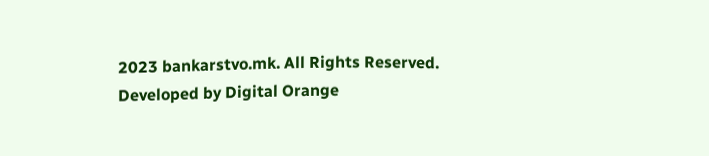2023 bankarstvo.mk. All Rights Reserved. Developed by Digital Orange